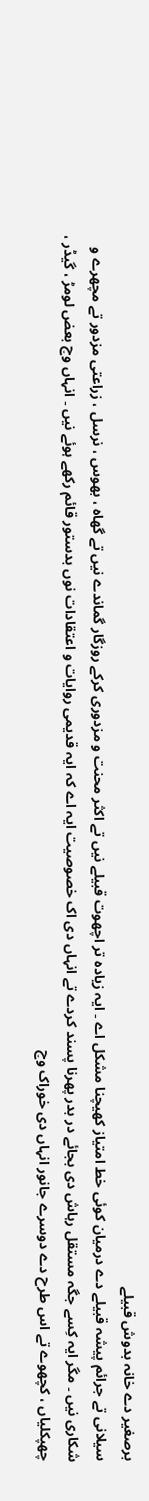برصغیر دے خانہ بدوش قبیلے
سیلانی تے جرائم پیشہ قبیلے دے درمیان کوئی خط امتیاز کھیچنا مشکل اے ۔ ایہ زیادہ تر اچھوت قبیلے نيں تے اکثر محنت و مزدوری کرکے روزگار گماندے نيں تے گھاہ ، بھوس ، نرسل ، زراعتی مزدور تے مچھرے و شکاری نيں ۔ مگر ایہ کِسے جگہ مستقل رہاش دی بجائے در بدر پھرنا پسند کردے تے انہاں دی اک خصوصیت ایہ اے کہ ایہ قدیمی روایات و اعتقادات نوں بدستور قائم رکھے ہوئے نيں ۔ انہاں وچ بعض لومڑ ، گیڈر ، چھپکلیاں ، کچھوے تے اس طرح دے دوسرے جانور انہاں دی خوراک وچ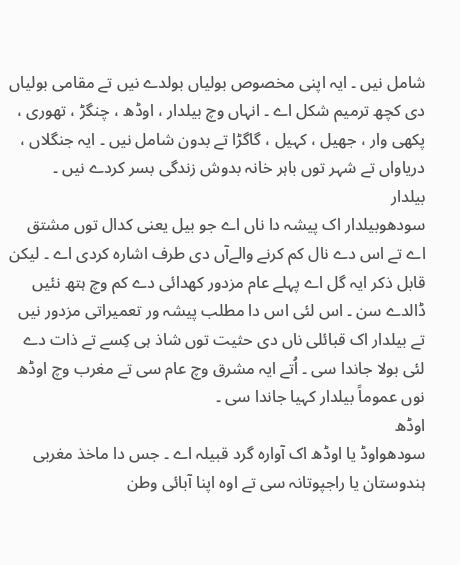شامل نيں ۔ ایہ اپنی مخصوص بولیاں بولدے نيں تے مقامی بولیاں دی کچھ ترمیم شکل اے ۔ انہاں وچ بیلدار ، اوڈھ ، چنگڑ ، تھوری ، پکھی وار ، جھیل ، کہیل ، گاگڑا تے بدون شامل نيں ۔ ایہ جنگلاں ، دریاواں تے شہر توں باہر خانہ بدوش زندگی بسر کردے نيں ۔
بیلدار
سودھوبیلدار اک پیشہ دا ناں اے جو بیل یعنی کدال توں مشتق اے تے اس دے نال کم کرنے والےآں دی طرف اشارہ کردی اے ۔ لیکن قابل ذکر ایہ گل اے پہلے عام مزدور کھدائی دے کم وچ ہتھ نئيں ڈالدے سن ۔ اس لئی اس دا مطلب پیشہ ور تعمیراتی مزدور نيں تے بیلدار اک قبائلی ناں دی حثیت توں شاذ ہی کِسے تے ذات دے لئی بولا جاندا سی ۔ اُتے ایہ مشرق وچ عام سی تے مغرب وچ اوڈھ نوں عموماً بیلدار کہیا جاندا سی ۔
اوڈھ
سودھواوڈ یا اوڈھ اک آوارہ گرد قبیلہ اے ۔ جس دا ماخذ مغربی ہندوستان یا راجپوتانہ سی تے اوہ اپنا آبائی وطن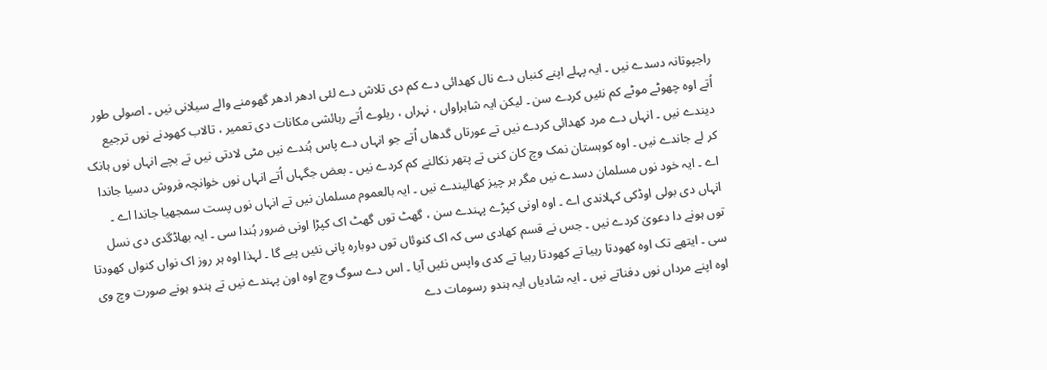راجپوتانہ دسدے نيں ۔ ایہ پہلے اپنے کنباں دے نال کھدائی دے کم دی تلاش دے لئی ادھر ادھر گھومنے والے سیلانی نيں ۔ اصولی طور اُتے اوہ چھوٹے موٹے کم نئيں کردے سن ۔ لیکن ایہ شاہراواں ، نہراں ، ریلوے اُتے رہائشی مکانات دی تعمیر ، تالاب کھودنے نوں ترجیع دیندے نيں ۔ انہاں دے مرد کھدائی کردے نيں تے عورتاں گدھاں اُتے جو انہاں دے پاس ہُندے نيں مٹی لادتی نيں تے بچے انہاں نوں ہانک کر لے جاندے نيں ۔ اوہ کوہستان نمک وچ کان کنی تے پتھر نکالنے کم کردے نيں ۔ بعض جگہاں اُتے انہاں نوں خوانچہ فروش دسیا جاندا اے ۔ ایہ خود نوں مسلمان دسدے نيں مگر ہر چیز کھالیندے نيں ۔ ایہ بالعموم مسلمان نيں تے انہاں نوں پست سمجھیا جاندا اے ۔ انہاں دی بولی اوڈکی کہلاندی اے ۔ اوہ اونی کپڑے پہندے سن ، گھٹ توں گھٹ اک کپڑا اونی ضرور ہُندا سی ۔ ایہ بھاڈگدی دی نسل توں ہونے دا دعویٰ کردے نيں ۔ جس نے قسم کھادی سی کہ اک کنوئاں توں دوبارہ پانی نئيں پیے گا ۔ لہذا اوہ ہر روز اک نواں کنواں کھودتا سی ۔ ایتھے تک اوہ کھودتا رہیا تے کھودتا رہیا تے کدی واپس نئيں آیا ۔ اس دے سوگ وچ اوہ اون پہندے نيں تے ہندو ہونے صورت وچ وی اوہ اپنے مرداں نوں دفناتے نيں ۔ ایہ شادیاں ایہ ہندو رسومات دے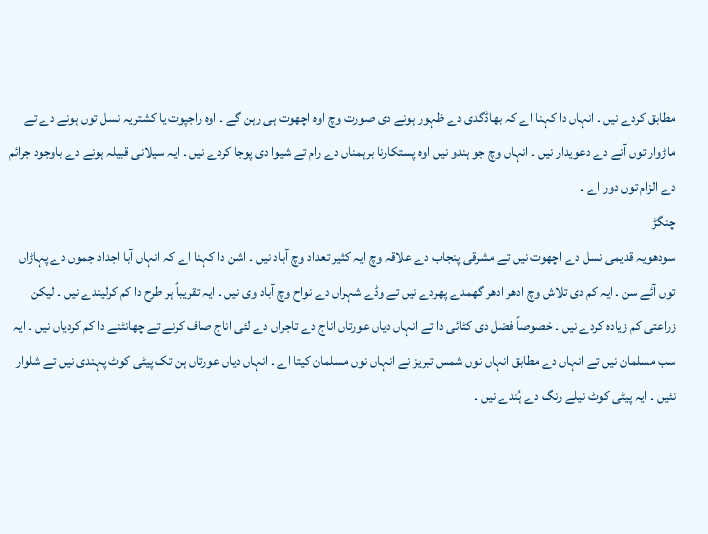مطابق کردے نيں ۔ انہاں دا کہنا اے کہ بھاڈگدی دے ظہور ہونے دی صورت وچ اوہ اچھوت ہی رہن گے ۔ اوہ راجپوت یا کشتریہ نسل توں ہونے دے تے ماڑوار توں آنے دے دعویدار نيں ۔ انہاں وچ جو ہندو نيں اوہ پستکارنا برہمناں دے رام تے شیوا دی پوجا کردے نيں ۔ ایہ سیلانی قبیلہ ہونے دے باوجود جرائم دے الزام توں دور اے ۔
چنگڑ
سودھویہ قدیمی نسل دے اچھوت نيں تے مشرقی پنجاب دے علاقہ وچ ایہ کثیر تعداد وچ آباد نيں ۔ اشن دا کہنا اے کہ انہاں آبا اجداد جموں دے پہاڑاں توں آئے سن ۔ ایہ کم دی تلاش وچ ادھر ادھر گھمدے پھردے نيں تے وڈے شہراں دے نواح وچ آباد وی نيں ۔ ایہ تقریباً ہر طرح دا کم کرلیندے نيں ۔ لیکن زراعتی کم زیادہ کردے نيں ۔ خصوصاً فضل دی کٹائی دا تے انہاں دیاں عورتاں اناج دے تاجراں دے لئی اناج صاف کرنے تے چھانٹنے دا کم کردیاں نيں ۔ ایہ سب مسلمان نيں تے انہاں دے مطابق انہاں نوں شمس تبریز نے انہاں نوں مسلمان کیتا اے ۔ انہاں دیاں عورتاں ہن تک پیٹی کوٹ پہندی نيں تے شلوار نئيں ۔ ایہ پیٹی کوٹ نیلے رنگ دے ہُندے نيں ۔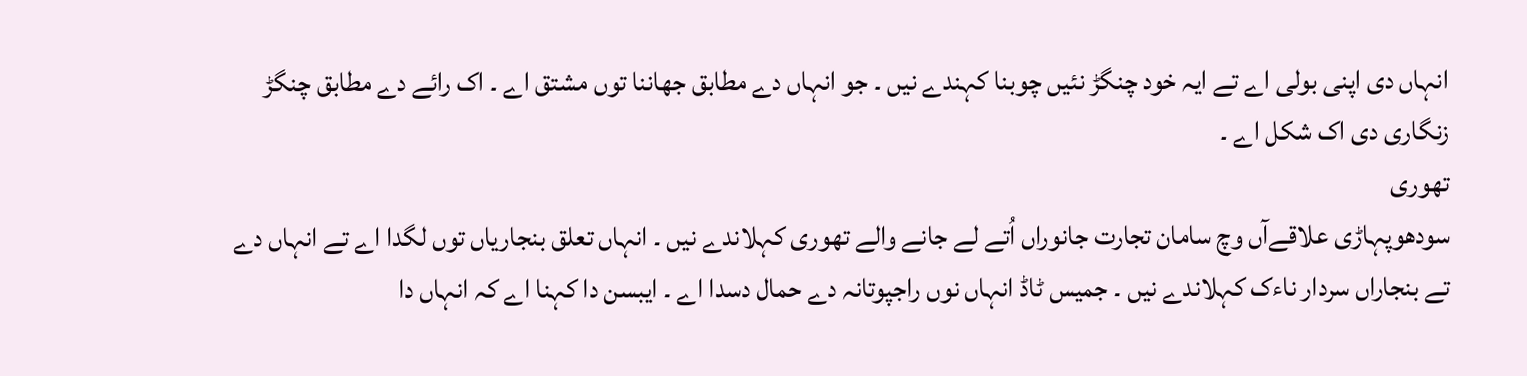انہاں دی اپنی بولی اے تے ایہ خود چنگڑ نئيں چوبنا کہندے نيں ۔ جو انہاں دے مطابق جھاننا توں مشتق اے ۔ اک رائے دے مطابق چنگڑ زنگاری دی اک شکل اے ۔
تھوری
سودھوپہاڑی علاقےآں وچ سامان تجارت جانوراں اُتے لے جانے والے تھوری کہلاندے نيں ۔ انہاں تعلق بنجاریاں توں لگدا اے تے انہاں دے تے بنجاراں سردار ناءک کہلاندے نيں ۔ جمیس ٹاڈ انہاں نوں راجپوتانہ دے حمال دسدا اے ۔ ایبسن دا کہنا اے کہ انہاں دا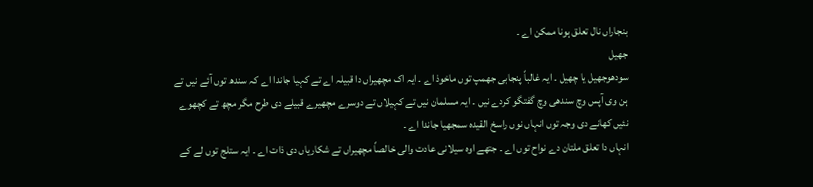بنجاراں نال تعلق ہونا ممکن اے ۔
جھیل
سودھوجھیل یا چھیل ۔ ایہ غالباً پنجابی جھمپ توں ماخوذ اے ۔ ایہ اک مچھیراں دا قبیلہ اے تے کہیا جاندا اے کہ سندھ توں آئے نيں تے ہن وی آپس وچ سندھی وچ گفتگو کردے نيں ۔ ایہ مسلمان نيں تے کہیلاں تے دوسرے مچھیرے قبیلے دی طرح مگر مچھ تے کچھوے نئيں کھانے دی وجہ توں انہاں نوں راسخ القیدہ سمجھیا جاندا اے ۔
انہاں دا تعلق ملتان دے نواح توں اے ۔ جتھے اوہ سیلانی عادت والی خالصاً مچھیراں تے شکاریاں دی ذات اے ۔ ایہ ستلج توں لے کے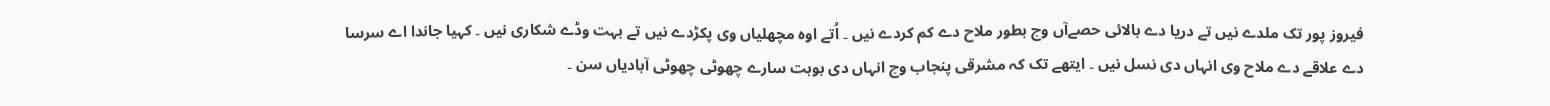فیروز پور تک ملدے نيں تے دریا دے بالائی حصےآں وچ بطور ملاح دے کم کردے نيں ۔ اُتے اوہ مچھلیاں وی پکڑدے نيں تے بہت وڈے شکاری نيں ۔ کہیا جاندا اے سرسا دے علاقے دے ملاح وی انہاں دی نسل نيں ۔ ایتھے تک کہ مشرقی پنجاب وچ انہاں دی بوہت سارے چھوٹی چھوٹی آبادیاں سن ۔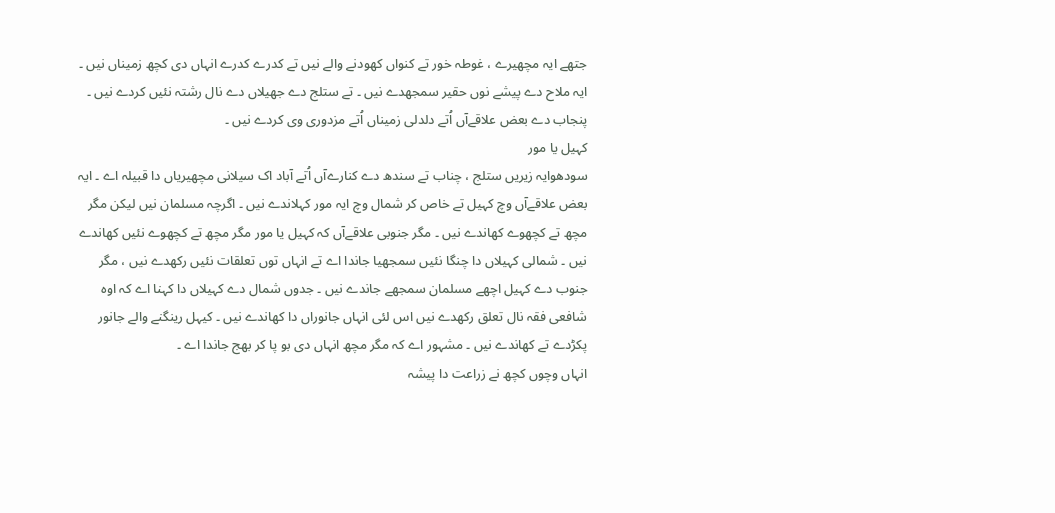جتھے ایہ مچھیرے ، غوطہ خور تے کنواں کھودنے والے نيں تے کدرے کدرے انہاں دی کچھ زمیناں نيں ۔ ایہ ملاح دے پیشے نوں حقیر سمجھدے نيں ۔ تے ستلج دے جھیلاں دے نال رشتہ نئيں کردے نيں ۔ پنجاب دے بعض علاقےآں اُتے دلدلی زمیناں اُتے مزدوری وی کردے نيں ۔
کہیل یا مور
سودھوایہ زیريں ستلج ، چناب تے سندھ دے کنارےآں اُتے آباد اک سیلانی مچھیریاں دا قبیلہ اے ۔ ایہ بعض علاقےآں وچ کہیل تے خاص کر شمال وچ ایہ مور کہلاندے نيں ۔ اگرچہ مسلمان نيں لیکن مگر مچھ تے کچھوے کھاندے نيں ۔ مگر جنوبی علاقےآں کہ کہیل یا مور مگر مچھ تے کچھوے نئيں کھاندے نيں ۔ شمالی کہیلاں دا چنگا نئيں سمجھیا جاندا اے تے انہاں توں تعلقات نئيں رکھدے نيں ، مگر جنوب دے کہیل اچھے مسلمان سمجھے جاندے نيں ۔ جدوں شمال دے کہیلاں دا کہنا اے کہ اوہ شافعی فقہ نال تعلق رکھدے نيں اس لئی انہاں جانوراں دا کھاندے نيں ۔ کیہل رینگنے والے جانور پکڑدے تے کھاندے نيں ۔ مشہور اے کہ مگر مچھ انہاں دی بو پا کر بھج جاندا اے ۔
انہاں وچوں کچھ نے زراعت دا پیشہ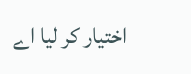اختیار کر ليا اے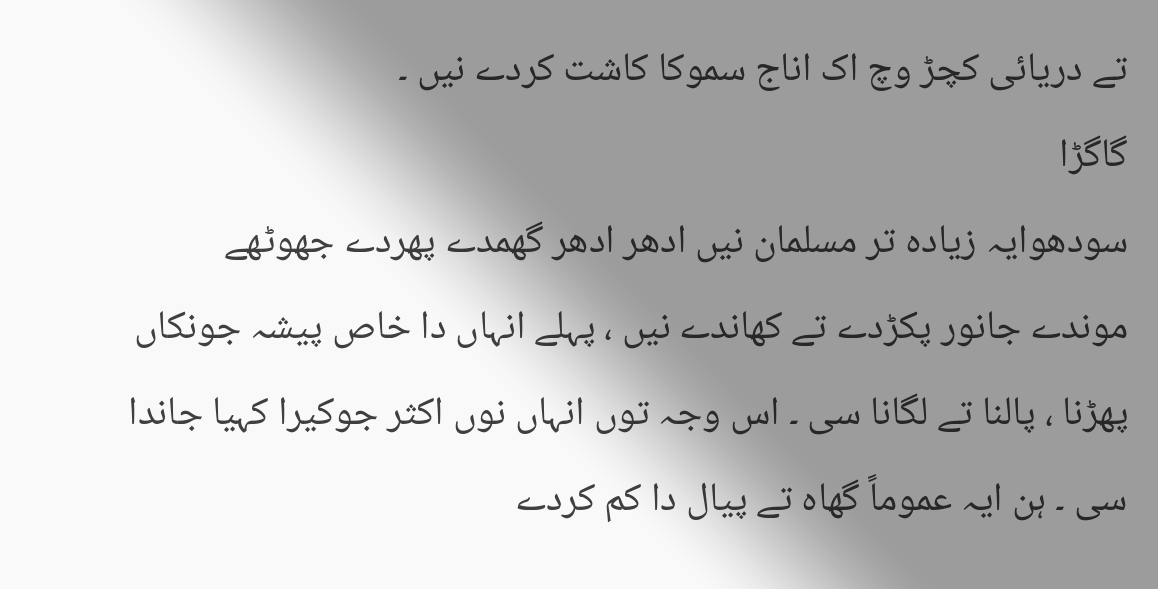تے دریائی کچڑ وچ اک اناج سموکا کاشت کردے نيں ۔
گاگڑا
سودھوایہ زیادہ تر مسلمان نيں ادھر ادھر گھمدے پھردے جھوٹھے موندے جانور پکڑدے تے کھاندے نيں ، پہلے انہاں دا خاص پیشہ جونکاں پھڑنا ، پالنا تے لگانا سی ۔ اس وجہ توں انہاں نوں اکثر جوکیرا کہیا جاندا سی ۔ ہن ایہ عموماً گھاہ تے پیال دا کم کردے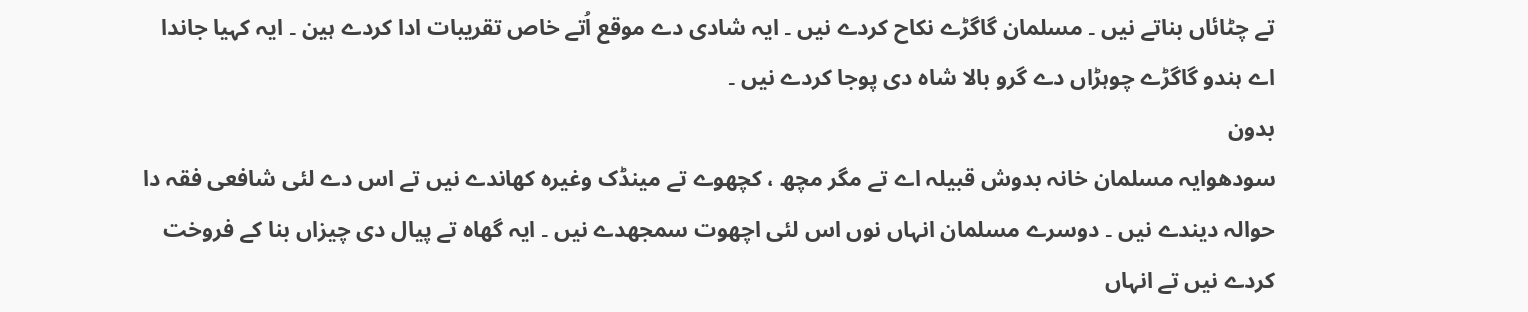تے چٹائاں بناتے نيں ۔ مسلمان گاگڑے نکاح کردے نيں ۔ ایہ شادی دے موقع اُتے خاص تقریبات ادا کردے ہین ۔ ایہ کہیا جاندا اے ہندو گاگڑے چوہڑاں دے گرو بالا شاہ دی پوجا کردے نيں ۔
بدون
سودھوایہ مسلمان خانہ بدوش قبیلہ اے تے مگر مچھ ، کچھوے تے مینڈک وغیرہ کھاندے نيں تے اس دے لئی شافعی فقہ دا حوالہ دیندے نيں ۔ دوسرے مسلمان انہاں نوں اس لئی اچھوت سمجھدے نيں ۔ ایہ گھاہ تے پیال دی چیزاں بنا کے فروخت کردے نيں تے انہاں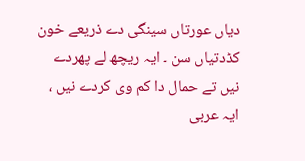دیاں عورتاں سینگی دے ذریعے خون کڈدتیاں سن ۔ ایہ ریچھ لے پھردے نيں تے حمال دا کم وی کردے نيں ، ایہ عربی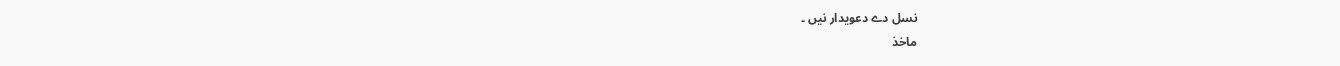نسل دے دعویدار نيں ۔
ماخذ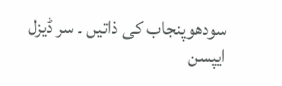سودھوپنجاب کی ذاتیں ۔ سر ڈیزل ایپسن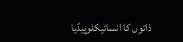ذاتوں کا انسائیکلوپیڈیا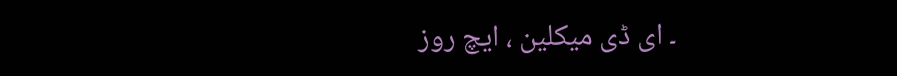۔ ای ڈی میکلین ، ایچ روز